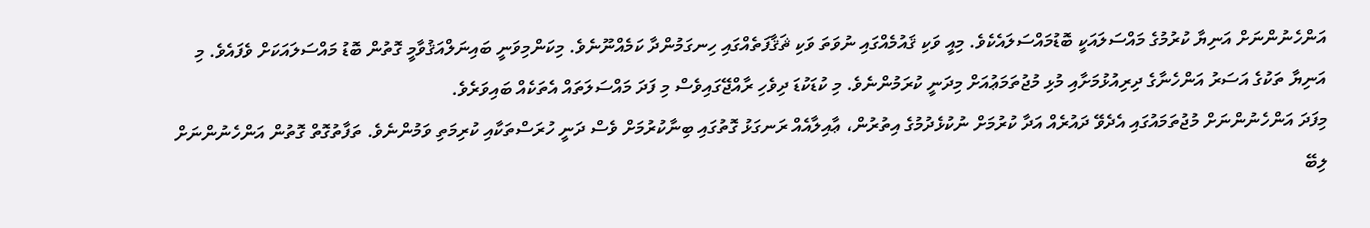އަންހެނުންނަށް އަނިޔާ ކުރުމުގެ މައްސަލައަކީ ބޮޑުމައްސަލައެކެވެ. މިއީ ވަކި ޤައުމެއްގައި ނުވަތަ ވަކި ޘަޤާފަތެއްގައި ހިނގަމުންދާ ކަމެއްނޫނެވެ. މިކަންމިވަނީ ބައިނަލްއަޤުވާމީ ގޮތުން ބޮޑު މައްސަލައަކަށް ވެފައެވެ. މި އަނިޔާ ތަކުގެ އަސަރު އަންހެނާގެ ދިރިއުޅުމަށާއި މުޅި މުޖުތަމަޢުއަށް މިދަނީ ކުރަމުންނެވެ. މި ކުޑަކުޑަ ދިވެހި ރާއްޖޭގައިވެސް މި ފަދަ މައްސަލަތައް އެތަކެއް ބައިވަރެވެ.
މިފަދަ އަންހެނުންނަށް މުޖުތަމައުގައި އެދެވޭ ދައުރެއް އަދާ ކުރުމަށް ނުކުޅެދުމުގެ އިތުރުން، ޢާއިލާއެއް ރަނގަޅު ގޮތުގައި ބިނާކުރުމަށް ވެސް ދަނީ ހުރަސްތަކާއި ކުރިމަތި ވަމުންނެވެ. ތަފާތުގޮތް ގޮތުން އަންހެނުންނަށް ލިބޭ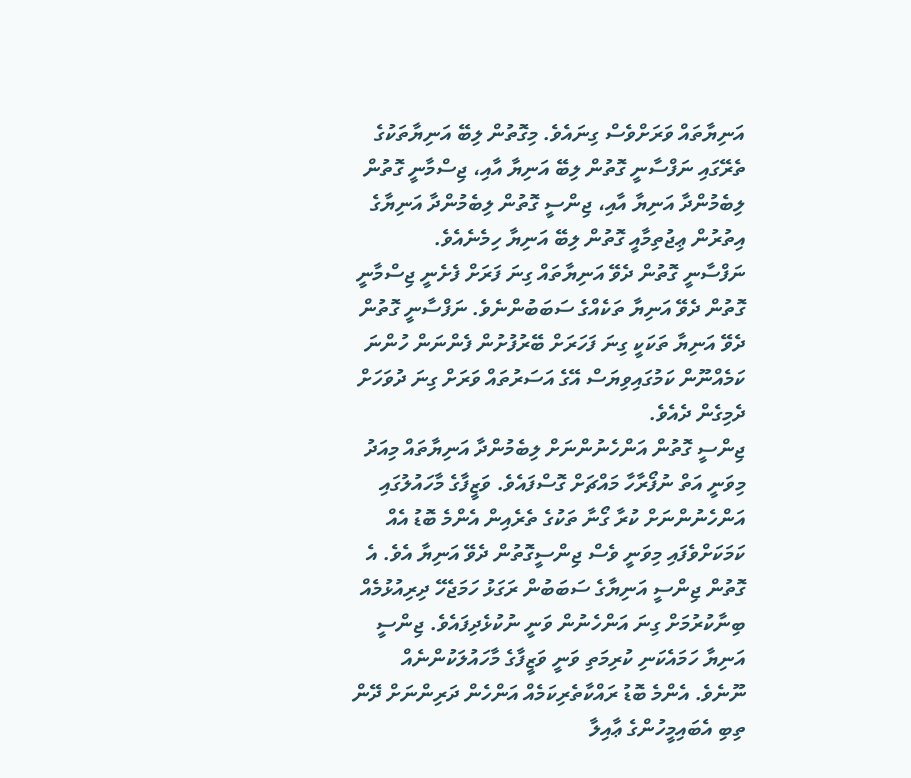އަނިޔާތައް ވަރަށްވެސް ގިނައެވެ. މިގޮތުން ލިބޭ އަނިޔާތަކުގެ ތެރޭގައި ނަފްސާނީ ގޮތުން ލިބޭ އަނިޔާ އާއި، ޖިސްމާނީ ގޮތުން ލިބެމުންދާ އަނިޔާ އާއި، ޖިންސީ ގޮތުން ލިބެމުންދާ އަނިޔާގެ އިތުރުން ޢިޖުތިމާއީ ގޮތުން ލިބޭ އަނިޔާ ހިމެނެއެވެ.
ނަފްސާނީ ގޮތުން ދެވޭ އަނިޔާތައް ގިނަ ފަރަށް ފެށެނީ ޖިސްމާނީ ގޮތުން ދެވޭ އަނިޔާ ތަކެއްގެ ސަބަބުންނެވެ. ނަފްސާނީ ގޮތުން ދެވޭ އަނިޔާ ތަކަކީ ގިނަ ފަހަރަށް ބޭރުފުށުން ފެންނަން ހުންނަ ކަމެއްނޫން ކަމުގައިވިޔަސް އޭގެ އަސަރުތައް ވަރަށް ގިނަ ދުވަހަށް ދެމިގެން ދެއެވެ.
ޖިންސީ ގޮތުން އަންހެނުންނަށް ލިބެމުންދާ އަނިޔާތައް މިއަދު މިވަނީ އަތް ނުފޯރާހާ މައްޗަށް ގޮސްފައެވެ. ވަޒީފާގެ މާހައުލުގައި އަންހެނުންނަށް ކުރާ ގޯނާ ތަކުގެ ތެރެއިން އެންމެ ބޮޑު އެއް ކަމަކަށްވެފައި މިވަނީ ވެސް ޖިންސީގޮތުން ދެވޭ އަނިޔާ އެވެ. އެ ގޮތުން ޖިންސީ އަނިޔާގެ ސަބަބުން ރަގަޅު ހަމަޖެހޭ ދިރިއުޅުމެއް ބިނާކުރުމަށް ގިނަ އަންހެނުން ވަނީ ނުކުޅެދިފައެވެ. ޖިންސީ އަނިޔާ ހަމައެކަނި ކުރިމަތި ވަނީ ވަޒީފާގެ މާހައުލަކުންނެއް ނޫނެވެ. އެންމެ ބޮޑު ރައްކާތެރިކަމެއް އަންހެން ދަރިންނަށް ދޭން ތިބި އެބައިމީހުންގެ ޢާއިލާ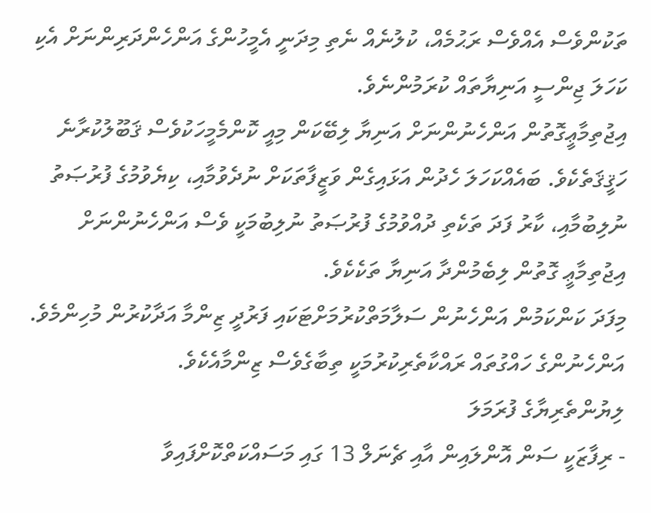ތަކުންވެސް އެއްވެސް ރަޙުމެއް، ކުލުނެއް ނެތި މިދަނީ އެމީހުންގެ އަންހެންދަރިންނަށް އެކި ކަހަލަ ޖިންސީ އަނިޔާތައް ކުރަމުންނެވެ.
އިޖުތިމާޢީގޮތުން އަންހެނުންނަށް އަނިޔާ ލިބޭކަން މިއީ ކޮންމެމީހަކުވެސް ޤަބޫލުކުރާނެ ހަޤީޤަތެކެވެ. ބައެއްކަހަލަ ހެދުން އަޅައިގެން ވަޒީފާތަކަށް ނުދެވުމާއި، ކިޔެވުމުގެ ފުރުޞަތު ނުލިބުމާއި، ކާރު ފަދަ ތަކެތި ދުއްވުމުގެ ފުރުޞަތު ނުލިބުމަކީ ވެސް އަންހެނުންނަށް އިޖުތިމާޢީ ގޮތުން ލިބެމުންދާ އަނިޔާ ތަކެކެވެ.
މިފަދަ ކަންކަމުން އަންހެނުން ސަލާމަތްކުރުމަށްޓަކައި ފަރުދީ ޒިންމާ އަދާކުރުން މުހިންމެވެ. އަންހެނުންގެ ހައްގުތައް ރައްކާތެރިކުރުމަކީ ތިބާގެވެސް ޒިންމާއެކެވެ.
ލިޔުންތެރިޔާގެ ފުރަމަލަ
- ރިފާޒަކީ ސަން އޮންލައިން އާއި ޗެނަލް 13 ގައި މަސައްކަތްކޮށްފައިވާ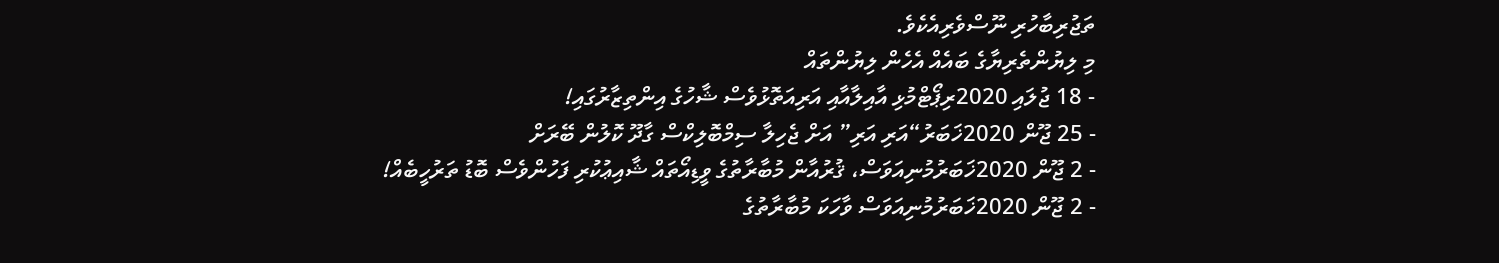ތަޖުރިބާހުރި ނޫސްވެރިއެކެވެ.
މި ލިޔުންތެރިޔާގެ ބައެއް އެހެން ލިޔުންތައް
- 18 ޖުލައި 2020ރިޕޯޓްމުޅި އާއިލާއާއި އަރިއަތޮޅުވެސް ޝާހުގެ އިންތިޒާރުގައި!
- 25 ޖޫން 2020ޚަބަރު“އަރި އަރި” އަށް ޖެހިލާ ސިމްބޮލިކްސް ގާދޫ ކޮލުން ބޭރަށް
- 2 ޖޫން 2020ޚަބަރުމުނިއަވަސް، ޤުރުއާން މުބާރާތުގެ ވީޑިއޯތައް ޝާއިޢުކުރި ފަހުންވެސް ބޮޑު ތަރުހީބެއް!
- 2 ޖޫން 2020ޚަބަރުމުނިއަވަސް ވާހަކަ މުބާރާތުގެ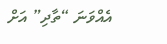އެއްވަނަ “ތާދި” އަށް